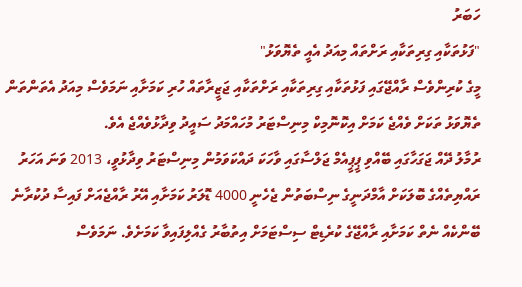ހަބަރު
"ފަޅުތަކާއި ގިރިތަކާއި ރަށްތައް މިއަދު އެއީ ތެޔޮވަޅު"
މީގެ ކުރިންވެސް ރާއްޖޭގައި ފަޅުތަކާއި ގިރިތަކާއި ރަށްތަކާއި ޖަޒީރާތައް ހުރި ކަމަށާއި ނަމަވެސް މިއަދު އެތަންތަން ތެޔޮވަޅު ތަކަށް ވެއްޖެ ކަމަށް އިކޮނޮމިކް މިނިސްޓަރު މުހައްމަދު ސައީދު ވިދާޅުވެއްޖެ އެވެ.
ރުމާލު ދޭއް ޖަގަހާގައި ބޭއްވި ޕީޕީއެމް ޖަލްސާގައި ވާހަކަ ދައްކަވަމުން މިނިސްޓަރު ވިދާޅުވީ، 2013 ވަނަ އަހަރު ރައްޔިތެއްގެ ބޮލަކަށް އާމްދަނީގެ ނިސްބަތުން ޖެހެނީ 4000 ޑޮލަރު ކަމަށާއި އޭރު ރާއްޖެއަށް ފައިސާ ދުކުރާނެ ބޭންކެއް ނެތް ކަމަށާއި ރާއްޖޭގެ ކުރެޑިޓް ސިސްޓަމަށް އިތުބާރު ގެއްލިފައިވާ ކަމަށެވެ. ނަމަވެސް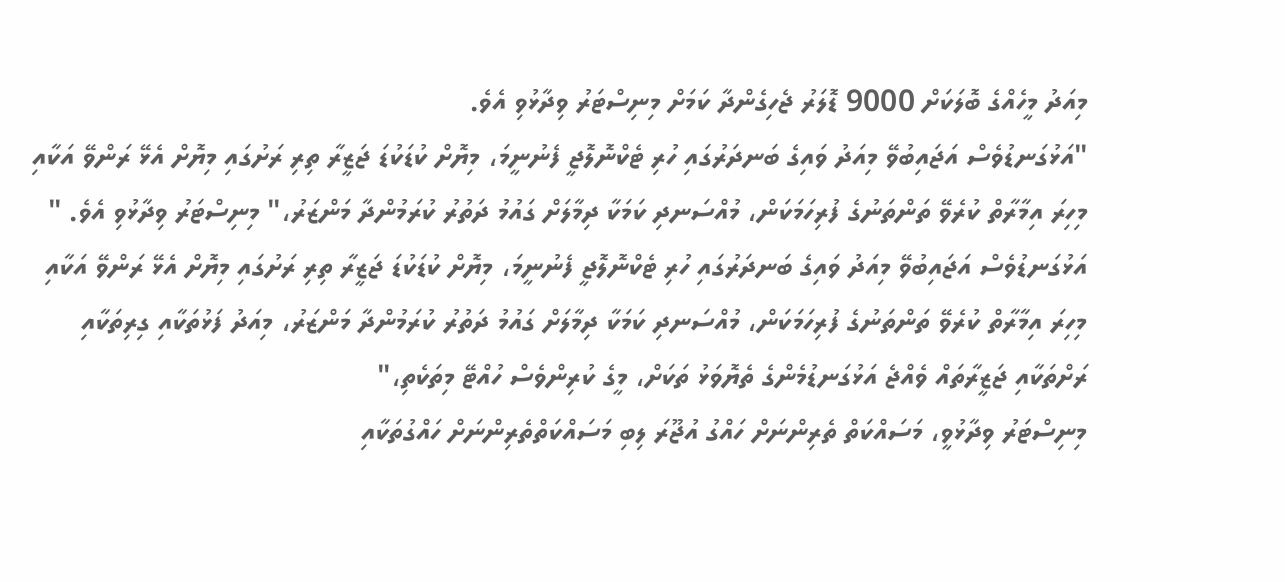މިއަދު މީހެއްގެ ބޮލަކަށް 9000 ޑޮލަރު ޖެހިގެންދާ ކަމަށް މިނިސްޓަރު ވިދާޅުވި އެވެ.
"އަޅުގަނޑުވެސް އަޖައިބުވޭ މިއަދު ވައިގެ ބަނދަރުގައި ހުރި ޓެކްނޮލޮޖީ ފެނުނީމަ، މިޔޮށް ކުޑަކުޑަ ޖަޒީރާ ތިރި ރަށުގައި މިޔޮށް އެޅޭ ރަންވޭ އަކާއި މިހިރަ އިމާރާތް ކުރެވޭ ތަންތަނުގެ ފުރިހަމަކަން، މުއްސަނދި ކަމަކާ ދިމާލަށް ގައުމު ދަތުރު ކުރަމުންދާ މަންޒަރު،" މިނިސްޓަރު ވިދާޅުވި އެވެ. " އަޅުގަނޑުވެސް އަޖައިބުވޭ މިއަދު ވައިގެ ބަނދަރުގައި ހުރި ޓެކްނޮލޮޖީ ފެނުނީމަ، މިޔޮށް ކުޑަކުޑަ ޖަޒީރާ ތިރި ރަށުގައި މިޔޮށް އެޅޭ ރަންވޭ އަކާއި މިހިރަ އިމާރާތް ކުރެވޭ ތަންތަނުގެ ފުރިހަމަކަން، މުއްސަނދި ކަމަކާ ދިމާލަށް ގައުމު ދަތުރު ކުރަމުންދާ މަންޒަރު، މިއަދު ފަޅުތަކާއި ގިރިތަކާއި ރަށްތަކާއި ޖަޒީރާތައް ވެއްޖެ އަޅުގަނޑުމެންގެ ތެޔޮވަޅު ތަކަށް، މީގެ ކުރިންވެސް ހުއްޓޭ މިތަކެތި،"
މިނިސްޓަރު ވިދާޅުވީ، މަސައްކަތް ތެރިންނަށް ހައްގު އުޖޫރަ ލިބި މަސައްކަތްތެރިންނަށް ހައްގުތަކާއި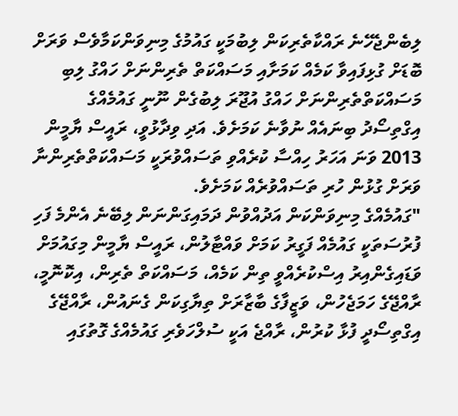ލިބެންޖެހޭނެ ރައްކާތެރިކަން ލިބުމަކީ ގައުމުގެ މިނިވަންކަމާވެސް ވަރަށް ބޮޑަށް ގުޅިފައިވާ ކަމެއް ކަމަށާއި މަސައްކަތް ތެރިންނަށް ހައްގު ލިބި މަސައްކަތްތެރިންނަށް ހައްގު އުޖޫރަ ލިބުގެން ނޫނީ ގައުމެއްގެ އިގްތިސޯދު ބިނައެއް ނުވާނެ ކަމަށެވެ. އަދި ވިދާޅުވީ، ރައީސް ޔާމީން 2013 ވަނަ އަހަރު ހިއްސާ ކުރެއްވި ތަސައްވުރަކީ މަސައްކަތްތެރިންނާ ވަރަށް ގުޅުން ހުރި ތަސައްވުރެއް ކަމަށެވެ.
"ގައުމެއްގެ މިނިވަންކަން އަދުއްވުން ދަމައިގަންނަން ލިބޭނެ އެންމެ ފަހި ފުރުސަތަކީ ގައުމެއް ފަގީރު ކަމަށް ވައްޓާލުން، ރައީސް ޔާމީން މިގައުމަށް ވަޑައިގެންއިރު އިސްކުރެއްވީ ތިން ކަމެއް، މަސައްކަތް ތެރިން، އިކޮނޮމީ، ރާއްޖޭގެ ހަމަޖެހުން، ވަޒީފާގެ ބާޒާރަށް ތިޔާގިކަން ގެނައުން، ރާއްޖޭގެ އިގްތިސޯދީ ފުޅާ ކުރުން، ރާއްޖެ އަކީ ސުލްހަވެރި ގައުމެއްގެ ގޮތުގައި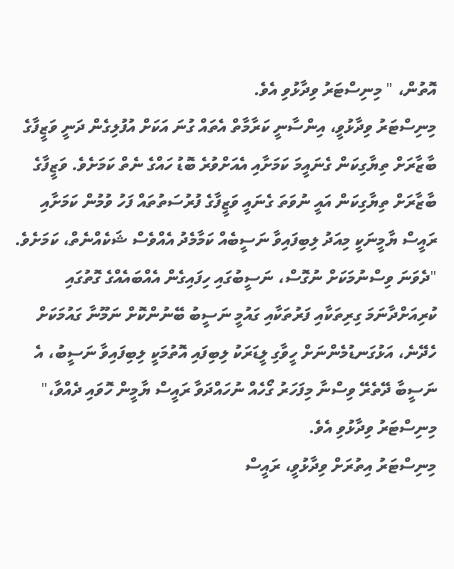އޮތުން، " މިނިސްޓަރު ވިދާޅުވި އެވެ.
މިނިސްޓަރު ވިދާޅުވީ، އިންސާނީ ކަރާމާތް އެތައް ގުނަ އަކަށް އުފުލިގެން ދަނީ ވަޒީފާގެ ބާޒާރަށް ތިޔާގިކަން ގެނައީމަ ކަމަށާއި އެއަށްވުރެ ބޮޑު ހައްގެ ނެތް ކަމަށެވެ. ވަޒީފާގެ ބާޒާރަށް ތިޔާގިކަން އައީ ނުވަތަ ގެނައީ ވަޒީފާގެ ފުރުސަތުތައް ފަހު ވުމުން ކަމަށާއި ރައީސް ޔާމީނަކީ މިއަދު ލިބިފައިވާ ނަސީބެއް ކަމާމެދު އެއްވެސް ޝަކެއްނެތް، ކަމަށެވެ.
"ދެވަނަ ވިސްނުމަކަށް ނުގޮސް، ނަސީބުގައި ހިފައިގެން އެއްބައެއްގެ ގޮތުގައި ކުރިއަށްދާނަމަ ގިރިތަކާއި ފަރުތަކާއި ގައުމީ ނަސީބު ބޭނުންކޮށް ނަމޫނާ ގައުމަކަށް ހެދޭނެ، އަޅުގަނޑުމެންނަށް ހީވާގި ލީޑަރަކު ލިބިފައި އޮތުމަކީ ލިބިފައިވާ ނަސީބު، އެ ނަސީބާ ދޭތެރޭ ވިސްނާ މިފަހަރު ގޯހެއް ނުހައްދަވާ ރައީސް ޔާމީން ހޮވައި ދެއްވާ،" މިނިސްޓަރު ވިދާޅުވި އެވެ.
މިނިސްޓަރު އިތުރަށް ވިދާޅުވީ، ރައީސް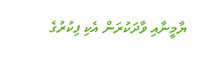ޔާމީނާއި ވާދަކުރަން އެކި ފިކުރުގެ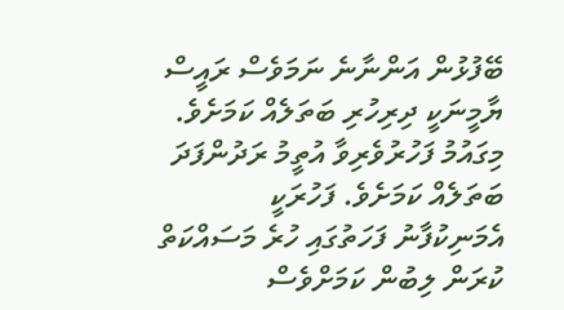ބޭފުޅުން އަންނާނެ ނަމަވެސް ރައީސް ޔާމީނަކީ ދިރިހުރި ބަތަލެއް ކަމަށެވެ. މިގައުމު ފަހުރުވެރިވާ އުތީމު ރަދުންފަދަ ބަތަލެއް ކަމަށެވެ. ފަހުރަކީ އެމަނިކުފާނު ފަހަތުގައި ހުރެ މަސައްކަތް ކުރަން ލިބުން ކަމަށްވެސް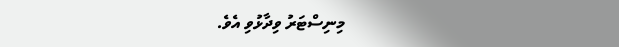މިނިސްޓަރު ވިދާޅުވި އެވެ.